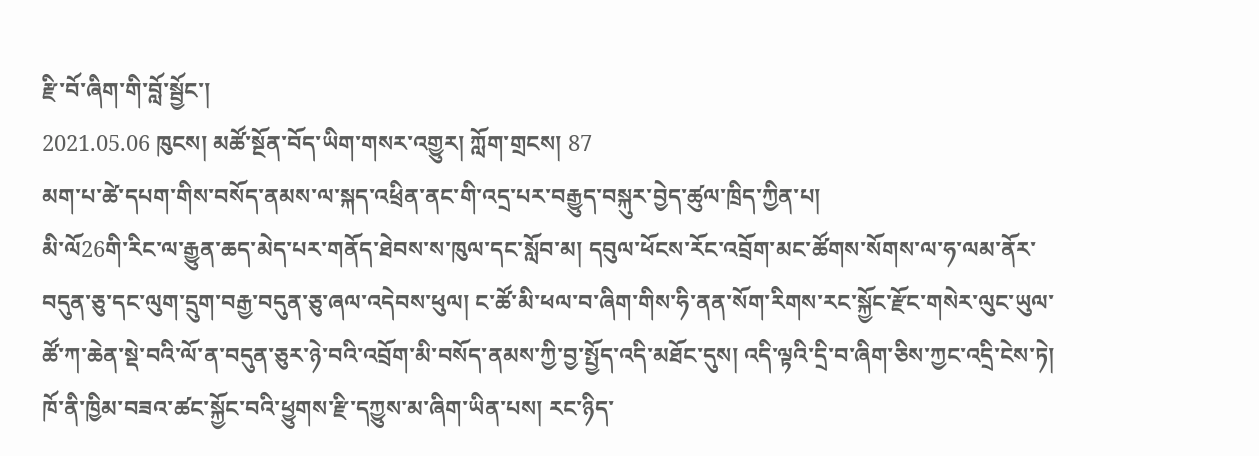རྫི་བོ་ཞིག་གི་བློ་སྦྱོང་།
2021.05.06 ཁུངས། མཚོ་སྔོན་བོད་ཡིག་གསར་འགྱུར། ཀློག་གྲངས། 87
མག་པ་ཚེ་དཔག་གིས་བསོད་ནམས་ལ་སྐད་འཕྲིན་ནང་གི་འདྲ་པར་བརྒྱུད་བསྐུར་བྱེད་ཚུལ་ཁྲིད་ཀྱིན་པ།
མི་ལོ26གི་རིང་ལ་རྒྱུན་ཆད་མེད་པར་གནོད་ཐེབས་ས་ཁུལ་དང་སློབ་མ། དབུལ་ཕོངས་རོང་འབྲོག་མང་ཚོགས་སོགས་ལ་ཧ་ལམ་ནོར་བདུན་ཅུ་དང་ལུག་དྲུག་བརྒྱ་བདུན་ཅུ་ཞལ་འདེབས་ཕུལ། ང་ཚོ་མི་ཕལ་བ་ཞིག་གིས་ཧི་ནན་སོག་རིགས་རང་སྐྱོང་རྫོང་གསེར་ལུང་ཡུལ་ཚོ་ཀ་ཆེན་སྡེ་བའི་ལོ་ན་བདུན་ཅུར་ཉེ་བའི་འབྲོག་མི་བསོད་ནམས་ཀྱི་བྱ་སྤྱོད་འདི་མཐོང་དུས། འདི་ལྟའི་དྲི་བ་ཞིག་ཅིས་ཀྱང་འདྲི་ངེས་ཏེ། ཁོ་ནི་ཁྱིམ་བཟའ་ཚང་སྐྱོང་བའི་ཕྱུགས་རྫི་དཀྱུས་མ་ཞིག་ཡིན་པས། རང་ཉིད་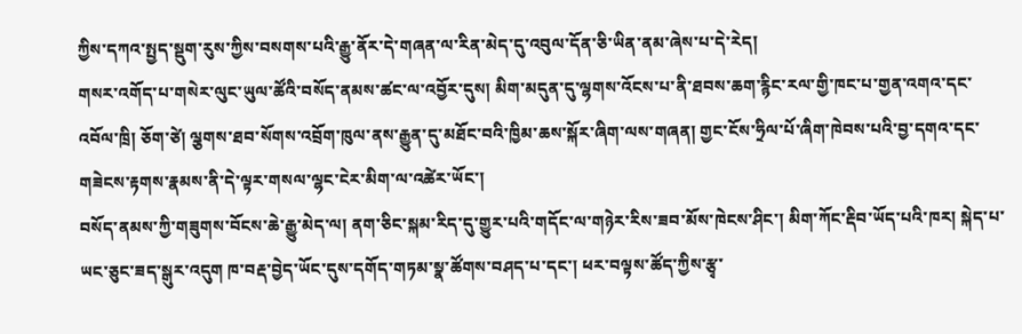ཀྱིས་དཀའ་སྤྱད་སྡུག་རུས་ཀྱིས་བསགས་པའི་རྒྱུ་ནོར་དེ་གཞན་ལ་རིན་མེད་དུ་འབུལ་དོན་ཅི་ཡིན་ནམ་ཞེས་པ་དེ་རེད།
གསར་འགོད་པ་གསེར་ལུང་ཡུལ་ཚོའི་བསོད་ནམས་ཚང་ལ་འབྱོར་དུས། མིག་མདུན་དུ་ལྷགས་འོངས་པ་ནི་ཐབས་ཆག་རྙིང་རལ་གྱི་ཁང་པ་གྱན་འགའ་དང་འབོལ་ཁྲི། ཅོག་ཙེ། ལྕགས་ཐབ་སོགས་འབྲོག་ཁུལ་ནས་རྒྱུན་དུ་མཐོང་བའི་ཁྱིམ་ཆས་སྐོར་ཞིག་ལས་གཞན། གྱང་ངོས་ཧྲིལ་པོ་ཞིག་ཁེབས་པའི་བྱ་དགའ་དང་གཟེངས་རྟགས་རྣམས་ནི་དེ་ལྟར་གསལ་ལྷང་ངེར་མིག་ལ་འཚེར་ཡོང་།
བསོད་ནམས་ཀྱི་གཟུགས་བོངས་ཆེ་རྒྱུ་མེད་ལ། ནག་ཅིང་སྐམ་རིད་དུ་གྱུར་པའི་གདོང་ལ་གཉེར་རིས་ཟབ་མོས་ཁེངས་ཤིང་། མིག་ཀོང་རྡིབ་ཡོད་པའི་ཁར། སྐེད་པ་ཡང་ཅུང་ཟད་སྒུར་འདུག ཁ་བརྡ་བྱེད་ཡོང་དུས་དགོད་གཏམ་སྣ་ཚོགས་བཤད་པ་དང་། ཕར་བལྟས་ཚོད་ཀྱིས་རྩྭ་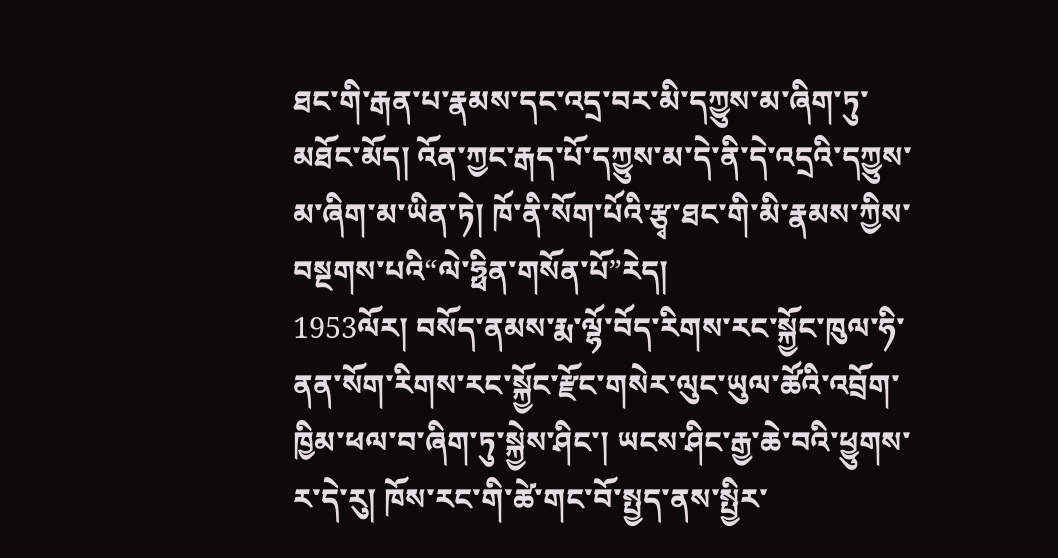ཐང་གི་རྒན་པ་རྣམས་དང་འདྲ་བར་མི་དཀྱུས་མ་ཞིག་ཏུ་མཐོང་མོད། འོན་ཀྱང་རྒད་པོ་དཀྱུས་མ་དེ་ནི་དེ་འདྲའི་དཀྱུས་མ་ཞིག་མ་ཡིན་ཏེ། ཁོ་ནི་སོག་པོའི་རྩྭ་ཐང་གི་མི་རྣམས་ཀྱིས་བསྔགས་པའི“ལེ་ཧྥིན་གསོན་པོ”རེད།
1953ལོར། བསོད་ནམས་རྨ་ལྷོ་བོད་རིགས་རང་སྐྱོང་ཁུལ་ཧི་ནན་སོག་རིགས་རང་སྐྱོང་རྫོང་གསེར་ལུང་ཡུལ་ཚོའི་འབྲོག་ཁྱིམ་ཕལ་བ་ཞིག་ཏུ་སྐྱེས་ཤིང་། ཡངས་ཤིང་རྒྱ་ཆེ་བའི་ཕྱུགས་ར་དེ་རུ། ཁོས་རང་གི་ཚེ་གང་བོ་སྤྱད་ནས་སྤྱིར་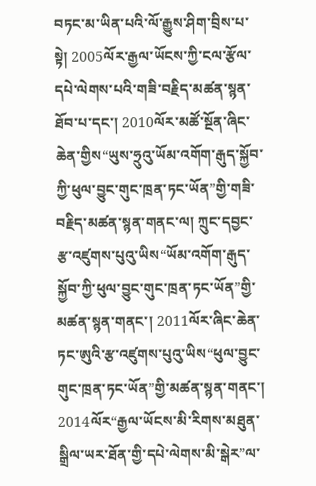བཏང་མ་ཡིན་པའི་ལོ་རྒྱུས་ཤིག་བྲིས་པ་སྟེ། 2005ལོར་རྒྱལ་ཡོངས་ཀྱི་ངལ་རྩོལ་དཔེ་ལེགས་པའི་གཟི་བརྗིད་མཚན་སྙན་ཐོབ་པ་དང་། 2010ལོར་མཚོ་སྔོན་ཞིང་ཆེན་གྱིས“ཡུས་ཧྲུའུ་ཡོམ་འགོག་རྒུད་སྐྱོབ་ཀྱི་ཕུལ་བྱུང་གུང་ཁྲན་ཏང་ཡོན”གྱི་གཟི་བརྗིད་མཚན་སྙན་གནང་ལ། ཀྲུང་དབྱང་རྩ་འཛུགས་པུའུ་ཡིས“ཡོམ་འགོག་རྒུད་སྐྱོབ་ཀྱི་ཕུལ་བྱུང་གུང་ཁྲན་ཏང་ཡོན”གྱི་མཚན་སྙན་གནང་། 2011ལོར་ཞིང་ཆེན་ཏང་ཨུའི་རྩ་འཛུགས་པུའུ་ཡིས“ཕུལ་བྱུང་གུང་ཁྲན་ཏང་ཡོན”གྱི་མཚན་སྙན་གནང་། 2014ལོར“རྒྱལ་ཡོངས་མི་རིགས་མཐུན་སྒྲིལ་ཡར་ཐོན་གྱི་དཔེ་ལེགས་མི་སྒེར”ལ་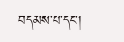བདམས་པ་དང་།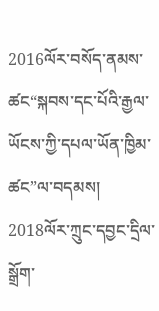2016ལོར་བསོད་ནམས་ཚང“སྐབས་དང་པོའི་རྒྱལ་ཡོངས་ཀྱི་དཔལ་ཡོན་ཁྱིམ་ཚང”ལ་བདམས། 2018ལོར་ཀྲུང་དབྱང་དྲིལ་སྒྲོག་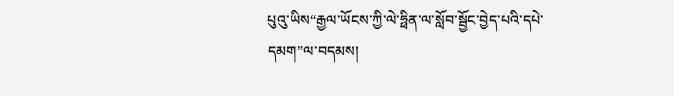པུའུ་ཡིས“རྒྱལ་ཡོངས་ཀྱི་ལེ་ཧྥིན་ལ་སློབ་སྦྱོང་བྱེད་པའི་དཔེ་དམག”ལ་བདམས།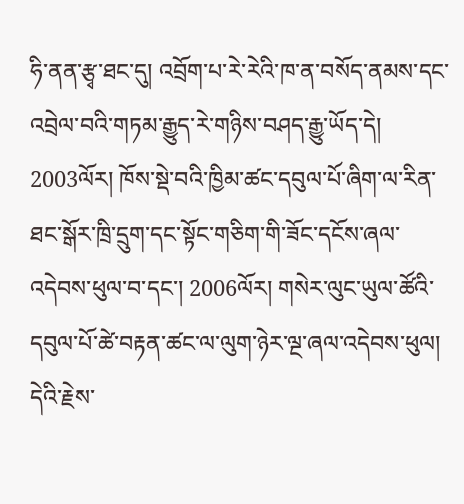ཧི་ནན་རྩྭ་ཐང་དུ། འབྲོག་པ་རེ་རེའི་ཁ་ན་བསོད་ནམས་དང་འབྲེལ་བའི་གཏམ་རྒྱུད་རེ་གཉིས་བཤད་རྒྱུ་ཡོད་དེ། 2003ལོར། ཁོས་སྡེ་བའི་ཁྱིམ་ཚང་དབུལ་པོ་ཞིག་ལ་རིན་ཐང་སྒོར་ཁྲི་དྲུག་དང་སྟོང་གཅིག་གི་ཟོང་དངོས་ཞལ་འདེབས་ཕུལ་བ་དང་། 2006ལོར། གསེར་ལུང་ཡུལ་ཚོའི་དབུལ་པོ་ཚེ་བརྟན་ཚང་ལ་ལུག་ཉེར་ལྔ་ཞལ་འདེབས་ཕུལ། དེའི་རྗེས་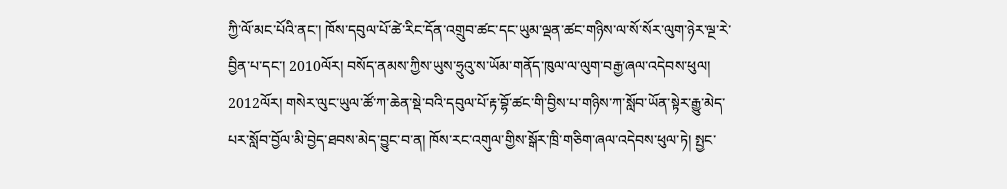ཀྱི་ལོ་མང་པོའི་ནང་། ཁོས་དབུལ་པོ་ཚེ་རིང་དོན་འགྲུབ་ཚང་དང་ཡུམ་ལྡན་ཚང་གཉིས་ལ་སོ་སོར་ལུག་ཉེར་ལྔ་རེ་བྱིན་པ་དང་། 2010ལོར། བསོད་ནམས་ཀྱིས་ཡུས་ཧྲུའུ་ས་ཡོམ་གནོད་ཁུལ་ལ་ལུག་བརྒྱ་ཞལ་འདེབས་ཕུལ།
2012ལོར། གསེར་ལུང་ཡུལ་ཚོ་ཀ་ཆེན་སྡེ་བའི་དབུལ་པོ་རྟ་བྷོ་ཚང་གི་བྱིས་པ་གཉིས་ཀ་སློབ་ཡོན་སྟེར་རྒྱུ་མེད་པར་སློབ་བྱོལ་མི་བྱེད་ཐབས་མེད་བྱུང་བ་ན། ཁོས་རང་འགུལ་གྱིས་སྒོར་ཁྲི་གཅིག་ཞལ་འདེབས་ཕུལ་ཏེ། སྤྱང་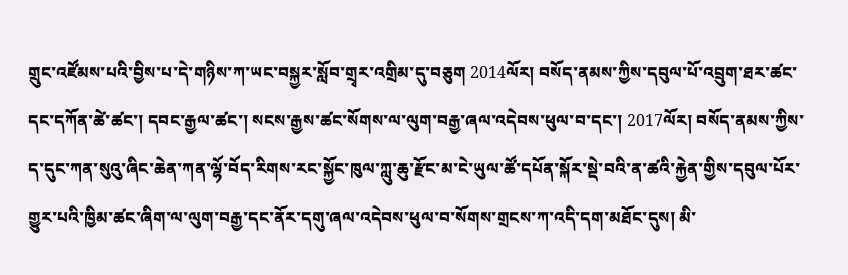གྲུང་འཛོམས་པའི་བྱིས་པ་དེ་གཉིས་ཀ་ཡང་བསྐྱར་སློབ་གྲྭར་འགྲིམ་དུ་བཅུག 2014ལོར། བསོད་ནམས་ཀྱིས་དབུལ་པོ་འབྲུག་ཐར་ཚང་དང་དཀོན་ཚེ་ཚང་། དབང་རྒྱལ་ཚང་། སངས་རྒྱས་ཚང་སོགས་ལ་ལུག་བརྒྱ་ཞལ་འདེབས་ཕུལ་བ་དང་། 2017ལོར། བསོད་ནམས་ཀྱིས་ད་དུང་ཀན་སུའུ་ཞིང་ཆེན་ཀན་ལྷོ་བོད་རིགས་རང་སྐྱོང་ཁུལ་ཀླུ་ཆུ་རྫོང་མ་ངེ་ཡུལ་ཚོ་དཔོན་སྐོར་སྡེ་བའི་ན་ཚའི་རྐྱེན་གྱིས་དབུལ་པོར་གྱུར་པའི་ཁྱིམ་ཚང་ཞིག་ལ་ལུག་བརྒྱ་དང་ནོར་དགུ་ཞལ་འདེབས་ཕུལ་བ་སོགས་གྲངས་ཀ་འདི་དག་མཐོང་དུས། མི་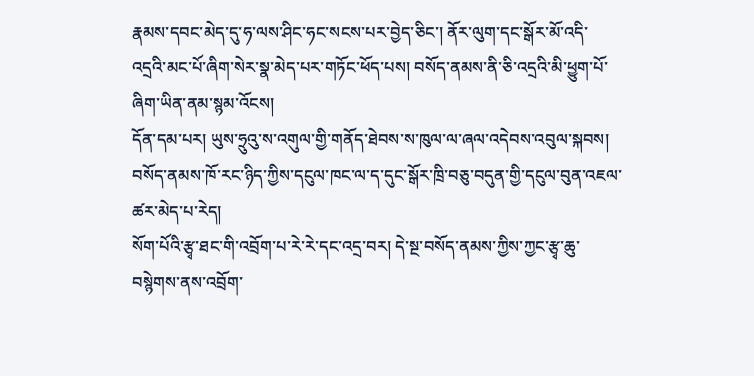རྣམས་དབང་མེད་དུ་ཧ་ལས་ཤིང་ཧང་སངས་པར་བྱེད་ཅིང་། ནོར་ལུག་དང་སྒོར་མོ་འདི་འདྲའི་མང་པོ་ཞིག་སེར་སྣ་མེད་པར་གཏོང་ཕོད་པས། བསོད་ནམས་ནི་ཅི་འདྲའི་མི་ཕྱུག་པོ་ཞིག་ཡིན་ནམ་སྙམ་འོངས།
དོན་དམ་པར། ཡུས་ཧྲུའུ་ས་འགུལ་གྱི་གནོད་ཐེབས་ས་ཁུལ་ལ་ཞལ་འདེབས་འབུལ་སྐབས། བསོད་ནམས་ཁོ་རང་ཉིད་ཀྱིས་དངུལ་ཁང་ལ་ད་དུང་སྒོར་ཁྲི་བཅུ་བདུན་གྱི་དངུལ་བུན་འཇལ་ཚར་མེད་པ་རེད།
སོག་པོའི་རྩྭ་ཐང་གི་འབྲོག་པ་རེ་རེ་དང་འདྲ་བར། དེ་སྔ་བསོད་ནམས་ཀྱིས་ཀྱང་རྩྭ་ཆུ་བསྙེགས་ནས་འབྲོག་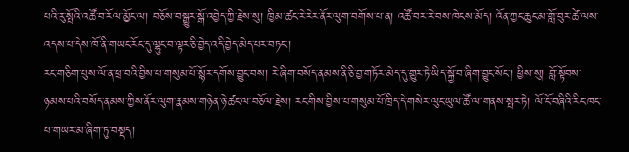པའི་རུ་སྤོའི་འཚོ་བ་རོལ་མྱོང་ལ། བཅོས་བསྒྱུར་སྒོ་འབྱེད་ཀྱི་རྗེས་སུ། ཁྱིམ་ཚང་རེ་རེར་ནོར་ལུག་བགོས་པ་ན། འཚོ་བར་རེ་བས་ཁེངས་མོད། འོན་ཀྱང་ཆུང་མ་གློ་བུར་ཚེ་ལས་འདས་པ་དེས་ཁོ་ནི་གཡང་རོང་དུ་ལྷུང་བ་ལྟར་ཅི་བྱེད་འདི་བྱེད་མེད་པར་བཏང་།
རང་གཅིག་པུས་ལོ་ན་ཕྲ་བའི་བྱིས་པ་གསུམ་པོ་སྙོར་དགོས་བྱུང་བས། རེ་ཞིག་བསོད་ནམས་ནི་ཅི་བྱ་གཏོར་མེད་དུ་གྱུར་ཏེ་ཡིད་སྐྱོ་བ་ཞིག་བྱུང་སོང་། ཕྱིས་སུ། བློ་སྟོབས་ཉམས་པའི་བསོད་ནམས་ཀྱིས་ནོར་ལུག་རྣམས་གཉེན་ཉེ་ཚང་ལ་བཅོལ་རྗེས། རང་གིས་བྱིས་པ་གསུམ་པོ་ཁྲིད་དེ་གསེར་ལུང་ཡུལ་ཚོ་ལ་གནས་སྤར་ཏེ། ལོ་ངོ་བཞིའི་རིང་ཁང་པ་གཡར་མ་ཞིག་ཏུ་བསྡད།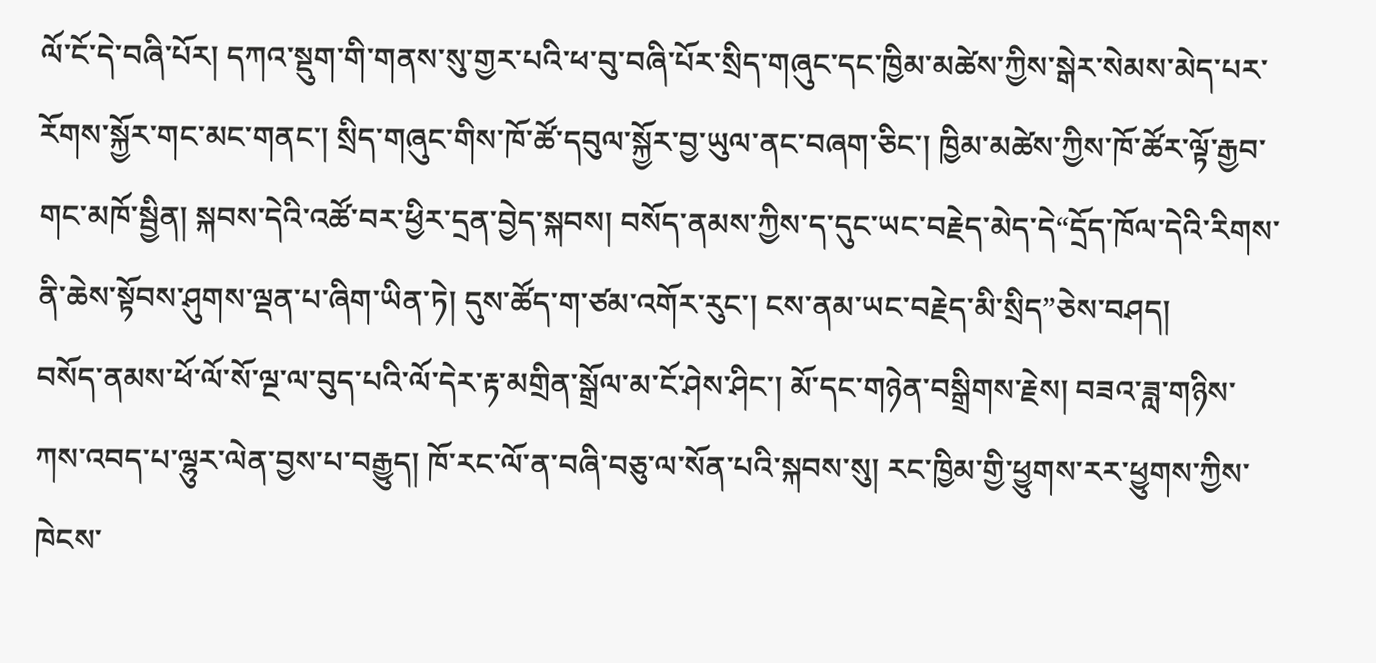ལོ་ངོ་དེ་བཞི་པོར། དཀའ་སྡུག་གི་གནས་སུ་གྱར་པའི་ཕ་བུ་བཞི་པོར་སྲིད་གཞུང་དང་ཁྱིམ་མཚེས་ཀྱིས་སྒེར་སེམས་མེད་པར་རོགས་སྐྱོར་གང་མང་གནང་། སྲིད་གཞུང་གིས་ཁོ་ཚོ་དབུལ་སྐྱོར་བྱ་ཡུལ་ནང་བཞག་ཅིང་། ཁྱིམ་མཚེས་ཀྱིས་ཁོ་ཚོར་ལྟོ་རྒྱབ་གང་མཁོ་སྦྱིན། སྐབས་དེའི་འཚོ་བར་ཕྱིར་དྲན་བྱེད་སྐབས། བསོད་ནམས་ཀྱིས་ད་དུང་ཡང་བརྗེད་མེད་དེ“དྲོད་ཁོལ་དེའི་རིགས་ནི་ཆེས་སྟོབས་ཤུགས་ལྡན་པ་ཞིག་ཡིན་ཏེ། དུས་ཚོད་ག་ཙམ་འགོར་རུང་། ངས་ནམ་ཡང་བརྗེད་མི་སྲིད”ཅེས་བཤད།
བསོད་ནམས་ཕོ་ལོ་སོ་ལྔ་ལ་བུད་པའི་ལོ་དེར་རྟ་མགྲིན་སྒྲོལ་མ་ངོ་ཤེས་ཤིང་། མོ་དང་གཉེན་བསྒྲིགས་རྗེས། བཟའ་ཟླ་གཉིས་ཀས་འབད་པ་ལྷུར་ལེན་བྱས་པ་བརྒྱུད། ཁོ་རང་ལོ་ན་བཞི་བཅུ་ལ་སོན་པའི་སྐབས་སུ། རང་ཁྱིམ་གྱི་ཕྱུགས་རར་ཕྱུགས་ཀྱིས་ཁེངས་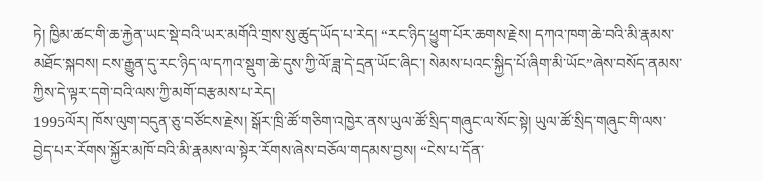ཏེ། ཁྱིམ་ཚང་གི་ཆ་རྐྱེན་ཡང་སྡེ་བའི་ཡར་མགོའི་གྲས་སུ་ཚུད་ཡོད་པ་རེད། “རང་ཉིད་ཕྱུག་པོར་ཆགས་རྗེས། དཀའ་ཁག་ཆེ་བའི་མི་རྣམས་མཐོང་སྐབས། ངས་རྒྱུན་དུ་རང་ཉིད་ལ་དཀའ་སྡུག་ཆེ་དུས་ཀྱི་ལོ་ཟླ་དེ་དྲན་ཡོང་ཞིང་། སེམས་པའང་སྐྱིད་པོ་ཞིག་མི་ཡོང”ཞེས་བསོད་ནམས་ཀྱིས་དེ་ལྟར་དགེ་བའི་ལས་ཀྱི་མགོ་བརྩམས་པ་རེད།
1995ལོར། ཁོས་ལུག་བདུན་ཅུ་བཙོངས་རྗེས། སྒོར་ཁྲི་ཚོ་གཅིག་འཁྱེར་ནས་ཡུལ་ཚོ་སྲིད་གཞུང་ལ་སོང་སྟེ། ཡུལ་ཚོ་སྲིད་གཞུང་གི་ལས་བྱེད་པར་རོགས་སྐྱོར་མཁོ་བའི་མི་རྣམས་ལ་སྟེར་རོགས་ཞེས་བཅོལ་གདམས་བྱས། “ངེས་པ་དོན་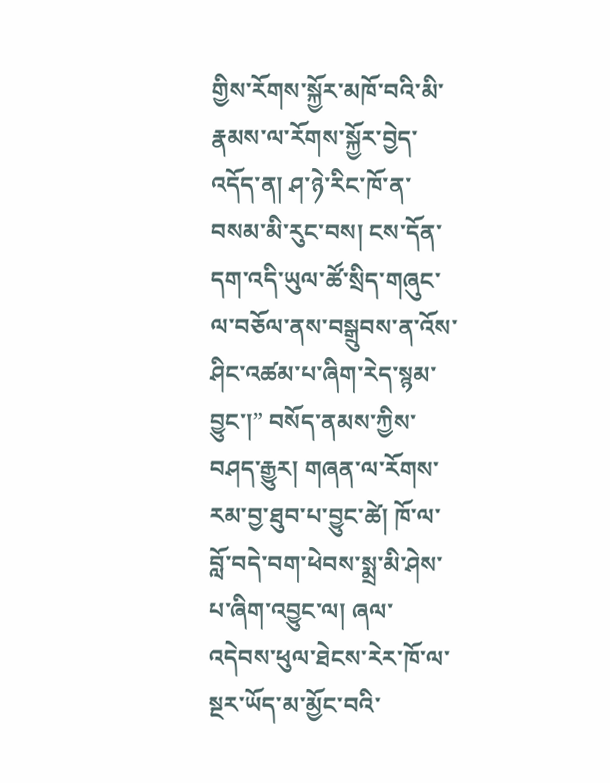གྱིས་རོགས་སྐྱོར་མཁོ་བའི་མི་རྣམས་ལ་རོགས་སྐྱོར་བྱེད་འདོད་ན། ཤ་ཉེ་རིང་ཁོ་ན་བསམ་མི་རུང་བས། ངས་དོན་དག་འདི་ཡུལ་ཚོ་སྲིད་གཞུང་ལ་བཅོལ་ནས་བསྒྲུབས་ན་འོས་ཤིང་འཚམ་པ་ཞིག་རེད་སྙམ་བྱུང་།” བསོད་ནམས་ཀྱིས་བཤད་རྒྱུར། གཞན་ལ་རོགས་རམ་བྱ་ཐུབ་པ་བྱུང་ཚེ། ཁོ་ལ་བློ་བདེ་བག་ཕེབས་སྨྲ་མི་ཤེས་པ་ཞིག་འབྱུང་ལ། ཞལ་འདེབས་ཕུལ་ཐེངས་རེར་ཁོ་ལ་སྔར་ཡོད་མ་མྱོང་བའི་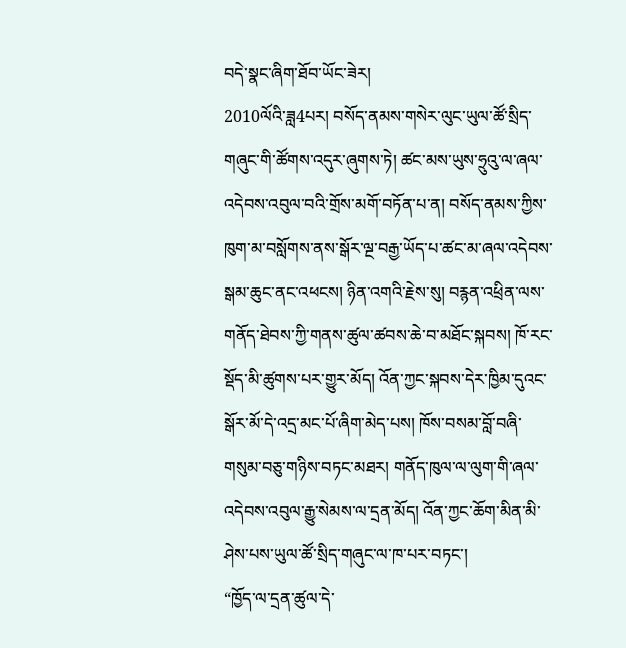བདེ་སྣང་ཞིག་ཐོབ་ཡོང་ཟེར།
2010ལོའི་ཟླ4པར། བསོད་ནམས་གསེར་ལུང་ཡུལ་ཚོ་སྲིད་གཞུང་གི་ཚོགས་འདུར་ཞུགས་ཏེ། ཚང་མས་ཡུས་ཧྲུའུ་ལ་ཞལ་འདེབས་འབུལ་བའི་གྲོས་མགོ་བཏོན་པ་ན། བསོད་ནམས་ཀྱིས་ཁུག་མ་བསློགས་ནས་སྒོར་ལྔ་བརྒྱ་ཡོད་པ་ཚང་མ་ཞལ་འདེབས་སྒམ་ཆུང་ནང་འཕངས། ཉིན་འགའི་རྗེས་སུ། བརྙན་འཕྲིན་ལས་གནོད་ཐེབས་ཀྱི་གནས་ཚུལ་ཚབས་ཆེ་བ་མཐོང་སྐབས། ཁོ་རང་སྡོད་མི་ཚུགས་པར་གྱུར་མོད། འོན་ཀྱང་སྐབས་དེར་ཁྱིམ་དུའང་སྒོར་མོ་དེ་འདྲ་མང་པོ་ཞིག་མེད་པས། ཁོས་བསམ་བློ་བཞི་གསུམ་བཅུ་གཉིས་བཏང་མཐར། གནོད་ཁུལ་ལ་ལུག་གི་ཞལ་འདེབས་འབུལ་རྒྱུ་སེམས་ལ་དྲན་མོད། འོན་ཀྱང་ཆོག་མིན་མི་ཤེས་པས་ཡུལ་ཚོ་སྲིད་གཞུང་ལ་ཁ་པར་བཏང་།
“ཁྱོད་ལ་དྲན་ཚུལ་དེ་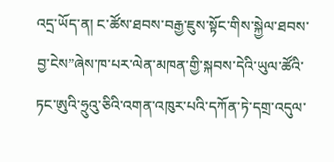འདྲ་ཡོད་ན། ང་ཚོས་ཐབས་བརྒྱ་ཇུས་སྟོང་གིས་སྐྱེལ་ཐབས་བྱ་ངེས”ཞེས་ཁ་པར་ལེན་མཁན་གྱི་སྐབས་དེའི་ཡུལ་ཚོའི་ཏང་ཨུའི་ཧྲུའུ་ཅིའི་འགན་འཁུར་པའི་དཀོན་ཏེ་དགྲ་འདུལ་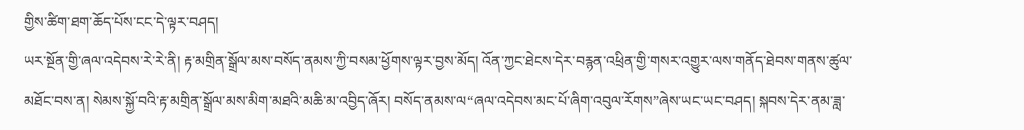གྱིས་ཚིག་ཐག་ཆོད་པོས་ངང་དེ་ལྟར་བཤད།
ཡར་སྔོན་གྱི་ཞལ་འདེབས་རེ་རེ་ནི། རྟ་མགྲིན་སྒྲོལ་མས་བསོད་ནམས་ཀྱི་བསམ་ཕྱོགས་ལྟར་བྱས་མོད། འོན་ཀྱང་ཐེངས་དེར་བརྙན་འཕྲིན་གྱི་གསར་འགྱུར་ལས་གནོད་ཐེབས་གནས་ཚུལ་མཐོང་བས་ན། སེམས་སྐྱོ་བའི་རྟ་མགྲིན་སྒྲོལ་མས་མིག་མཐའི་མཆི་མ་འབྱིད་ཞོར། བསོད་ནམས་ལ“ཞལ་འདེབས་མང་པོ་ཞིག་འབུལ་རོགས”ཞེས་ཡང་ཡང་བཤད། སྐབས་དེར་ནམ་ཟླ་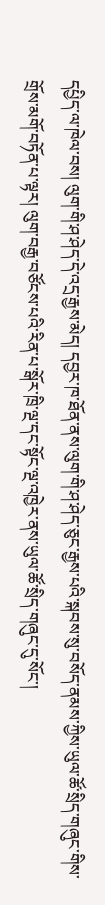དཔྱིད་ལ་ཁེལ་བས། ལུག་གི་ཤ་ཤེད་དེ་འདྲ་རྒྱས་མེད། དབྱར་ཁ་ཐོན་ནས་ལུག་གི་ཤ་ཤེད་ཅུང་རྒྱས་པའི་སྐབས་སུ་བསོད་ནམས་ཀྱིས་ཡུལ་ཚོ་སྲིད་གཞུང་གིས་གྲོས་མགོ་བཏོན་པ་ལྟར། ལུག་བརྒྱ་བཙོངས་པའི་རིན་པ་སྒོར་ཁྲི་ལྔ་དང་སྟོང་ལྔ་འཁྱེར་ནས་ཡུལ་ཚོ་སྲིད་གཞུང་དུ་སོང་།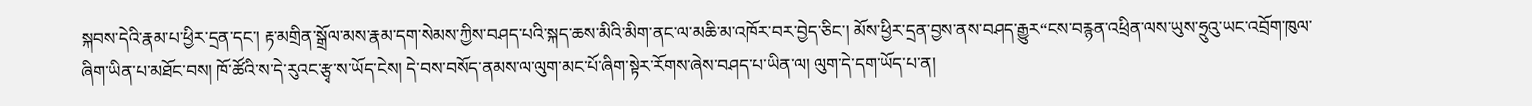སྐབས་དེའི་རྣམ་པ་ཕྱིར་དྲན་དང་། རྟ་མགྲིན་སྒྲོལ་མས་རྣམ་དག་སེམས་ཀྱིས་བཤད་པའི་སྐད་ཆས་མིའི་མིག་ནང་ལ་མཆི་མ་འཁོར་བར་བྱེད་ཅིང་། མོས་ཕྱིར་དྲན་བྱས་ནས་བཤད་རྒྱུར“ངས་བརྙན་འཕྲིན་ལས་ཡུས་ཧྲུའུ་ཡང་འབྲོག་ཁུལ་ཞིག་ཡིན་པ་མཐོང་བས། ཁོ་ཚོའི་ས་དེ་རུའང་རྩྭ་ས་ཡོད་ངེས། དེ་བས་བསོད་ནམས་ལ་ལུག་མང་པོ་ཞིག་སྟེར་རོགས་ཞེས་བཤད་པ་ཡིན་ལ། ལུག་དེ་དག་ཡོད་པ་ན།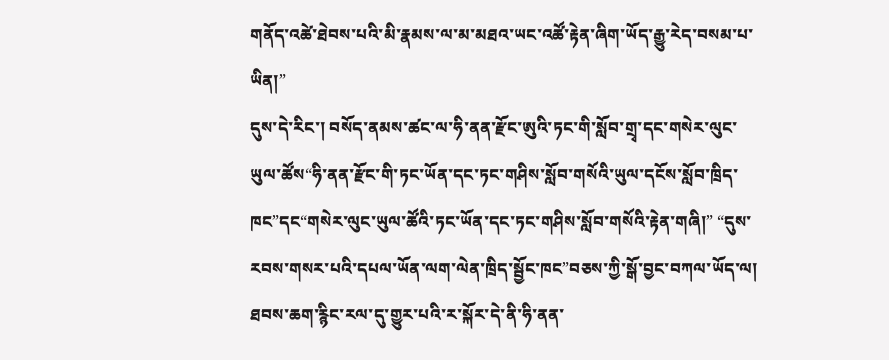གནོད་འཚེ་ཐེབས་པའི་མི་རྣམས་ལ་མ་མཐའ་ཡང་འཚོ་རྟེན་ཞིག་ཡོད་རྒྱུ་རེད་བསམ་པ་ཡིན།”
དུས་དེ་རིང་། བསོད་ནམས་ཚང་ལ་ཧི་ནན་རྫོང་ཨུའི་ཏང་གི་སློབ་གྲྭ་དང་གསེར་ལུང་ཡུལ་ཚོས“ཧི་ནན་རྫོང་གི་ཏང་ཡོན་དང་ཏང་གཤིས་སློབ་གསོའི་ཡུལ་དངོས་སློབ་ཁྲིད་ཁང”དང“གསེར་ལུང་ཡུལ་ཚོའི་ཏང་ཡོན་དང་ཏང་གཤིས་སློབ་གསོའི་རྟེན་གཞི།” “དུས་རབས་གསར་པའི་དཔལ་ཡོན་ལག་ལེན་ཁྲིད་སྦྱོང་ཁང”བཅས་ཀྱི་སྒོ་བྱང་བཀལ་ཡོད་ལ། ཐབས་ཆག་རྙིང་རལ་དུ་གྱུར་པའི་ར་སྐོར་དེ་ནི་ཧི་ནན་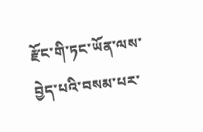རྫོང་གི་ཏང་ཡོན་ལས་བྱེད་པའི་བསམ་པར་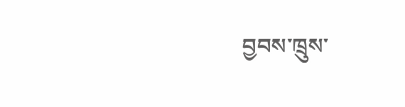བྱབས་ཁྲུས་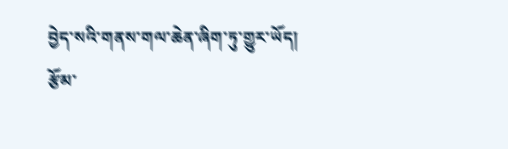བྱེད་སའི་གནས་གལ་ཆེན་ཞིག་ཏུ་གྱུར་ཡོད།
རྩོམ་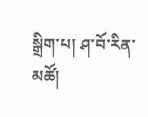སྒྲིག་པ། ཤ་བོ་རིན་མཚོ།